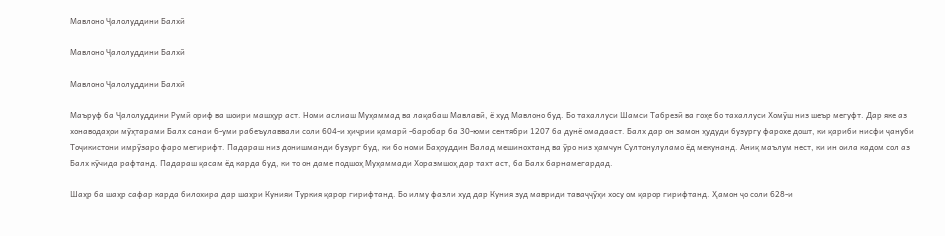Мавлоно Ҷалолуддини Балхӣ

Мавлоно Ҷалолуддини Балхӣ

Мавлоно Ҷалолуддини Балхӣ

Маъруф ба Ҷалолуддини Румӣ ориф ва шоири машҳур аст. Номи аслиаш Муҳаммад ва лақабаш Мавлавӣ, ё худ Мавлоно буд. Бо тахаллуси Шамси Табрезӣ ва гоҳе бо тахаллуси Хомӯш низ шеър мегуфт. Дар яке аз хонаводаҳои мӯҳтарами Балх санаи 6-уми рабеъулаввали соли 604-и ҳиҷрии қамарӣ -баробар ба 30-юми сентябри 1207 ба дунё омадааст. Балх дар он замон ҳудуди бузургу фарохе дошт, ки қариби нисфи ҷануби Тоҷикистони имрӯзаро фаро мегирифт. Падараш низ донишманди бузург буд, ки бо номи Баҳоуддин Валад мешинохтанд ва ӯро низ ҳамчун Султонулуламо ёд мекунанд. Аниқ маълум нест, ки ин оила кадом сол аз Балх кӯчида рафтанд. Падараш қасам ёд карда буд, ки то он даме подшоҳ Муҳаммади Хоразмшоҳ дар тахт аст, ба Балх барнамегардад.

Шаҳр ба шаҳр сафар карда билохира дар шаҳри Кунияи Туркия қарор гирифтанд. Бо илму фазли худ дар Куния зуд мавриди таваҷҷӯҳи хосу ом қарор гирифтанд. Ҳамон ҷо соли 628-и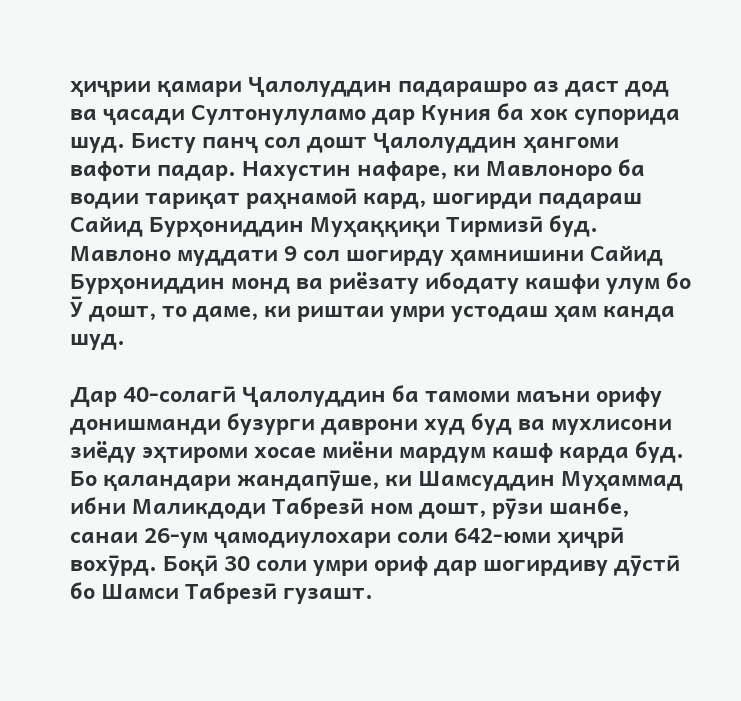ҳиҷрии қамари Ҷалолуддин падарашро аз даст дод ва ҷасади Султонулуламо дар Куния ба хок супорида шуд. Бисту панҷ сол дошт Ҷалолуддин ҳангоми вафоти падар. Нахустин нафаре, ки Мавлоноро ба водии тариқат раҳнамоӣ кард, шогирди падараш Сайид Бурҳониддин Муҳаққиқи Тирмизӣ буд. Мавлоно муддати 9 сол шогирду ҳамнишини Сайид Бурҳониддин монд ва риёзату ибодату кашфи улум бо Ӯ дошт, то даме, ки риштаи умри устодаш ҳам канда шуд.

Дар 40-солагӣ Ҷалолуддин ба тамоми маъни орифу донишманди бузурги даврони худ буд ва мухлисони зиёду эҳтироми хосае миёни мардум кашф карда буд. Бо қаландари жандапӯше, ки Шамсуддин Муҳаммад ибни Маликдоди Табрезӣ ном дошт, рӯзи шанбе, санаи 26-ум ҷамодиулохари соли 642-юми ҳиҷрӣ вохӯрд. Боқӣ 30 соли умри ориф дар шогирдиву дӯстӣ бо Шамси Табрезӣ гузашт.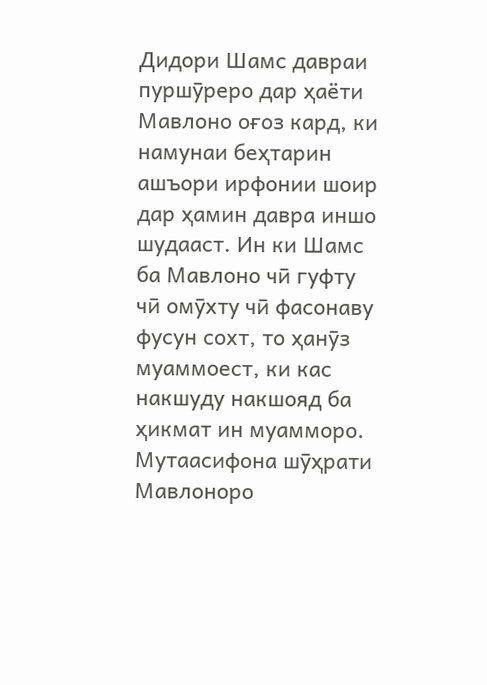Дидори Шамс давраи пуршӯреро дар ҳаёти Мавлоно оғоз кард, ки намунаи беҳтарин ашъори ирфонии шоир дар ҳамин давра иншо шудааст. Ин ки Шамс ба Мавлоно чӣ гуфту чӣ омӯхту чӣ фасонаву фусун сохт, то ҳанӯз муаммоест, ки кас накшуду накшояд ба ҳикмат ин муамморо. Мутаасифона шӯҳрати Мавлоноро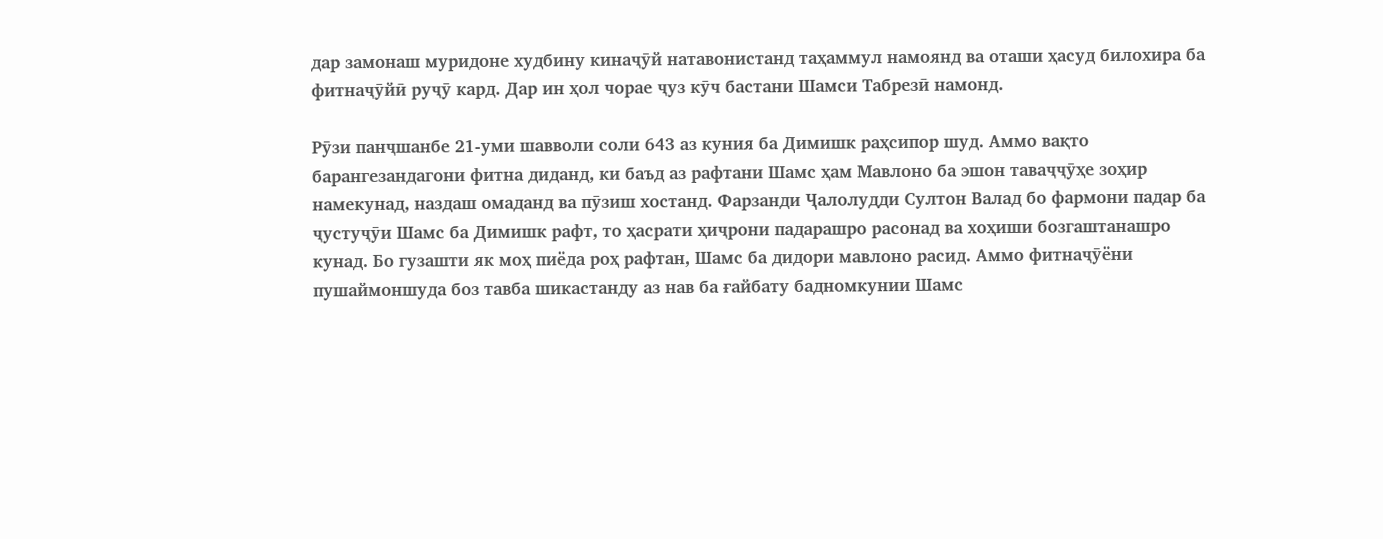дар замонаш муридоне худбину кинаҷӯй натавонистанд таҳаммул намоянд ва оташи ҳасуд билохира ба фитнаҷӯйӣ руҷӯ кард. Дар ин ҳол чорае ҷуз кӯч бастани Шамси Табрезӣ намонд.

Рӯзи панҷшанбе 21-уми шавволи соли 643 аз куния ба Димишк раҳсипор шуд. Аммо вақто барангезандагони фитна диданд, ки баъд аз рафтани Шамс ҳам Мавлоно ба эшон таваҷҷӯҳе зоҳир намекунад, наздаш омаданд ва пӯзиш хостанд. Фарзанди Ҷалолудди Султон Валад бо фармони падар ба ҷустуҷӯи Шамс ба Димишк рафт, то ҳасрати ҳиҷрони падарашро расонад ва хоҳиши бозгаштанашро кунад. Бо гузашти як моҳ пиёда роҳ рафтан, Шамс ба дидори мавлоно расид. Аммо фитнаҷӯёни пушаймоншуда боз тавба шикастанду аз нав ба ғайбату бадномкунии Шамс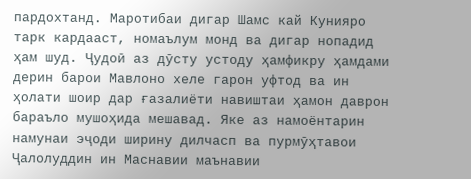пардохтанд. Маротибаи дигар Шамс кай Кунияро тарк кардааст, номаълум монд ва дигар нопадид ҳам шуд. Ҷудоӣ аз дӯсту устоду ҳамфикру ҳамдами дерин барои Мавлоно хеле гарон уфтод ва ин ҳолати шоир дар ғазалиёти навиштаи ҳамон даврон бараъло мушоҳида мешавад. Яке аз намоёнтарин намунаи эҷоди ширину дилчасп ва пурмӯҳтавои Ҷалолуддин ин Маснавии маънавии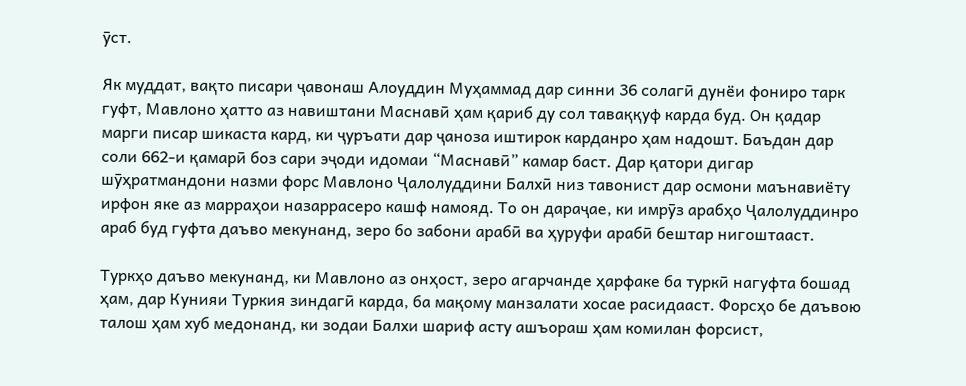ӯст.

Як муддат, вақто писари ҷавонаш Алоуддин Муҳаммад дар синни 36 солагӣ дунёи фониро тарк гуфт, Мавлоно ҳатто аз навиштани Маснавӣ ҳам қариб ду сол таваққуф карда буд. Он қадар марги писар шикаста кард, ки ҷуръати дар ҷаноза иштирок карданро ҳам надошт. Баъдан дар соли 662-и қамарӣ боз сари эҷоди идомаи “Маснавӣ” камар баст. Дар қатори дигар шӯҳратмандони назми форс Мавлоно Ҷалолуддини Балхӣ низ тавонист дар осмони маънавиёту ирфон яке аз марраҳои назаррасеро кашф намояд. То он дараҷае, ки имрӯз арабҳо Ҷалолуддинро араб буд гуфта даъво мекунанд, зеро бо забони арабӣ ва ҳуруфи арабӣ бештар нигоштааст.

Туркҳо даъво мекунанд, ки Мавлоно аз онҳост, зеро агарчанде ҳарфаке ба туркӣ нагуфта бошад ҳам, дар Кунияи Туркия зиндагӣ карда, ба мақому манзалати хосае расидааст. Форсҳо бе даъвою талош ҳам хуб медонанд, ки зодаи Балхи шариф асту ашъораш ҳам комилан форсист,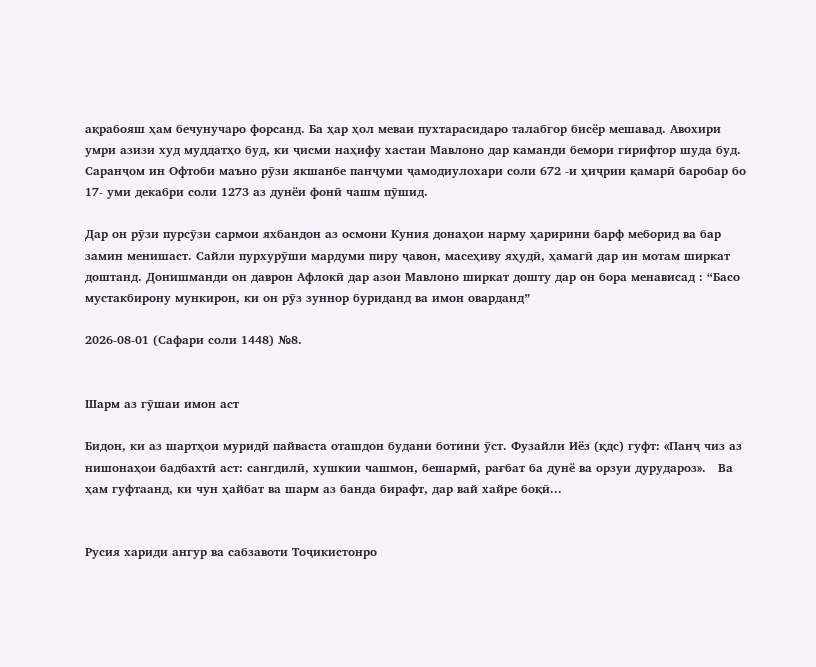ақрабояш ҳам бечунучаро форсанд. Ба ҳар ҳол меваи пухтарасидаро талабгор бисёр мешавад. Авохири умри азизи худ муддатҳо буд, ки ҷисми наҳифу хастаи Мавлоно дар каманди бемори гирифтор шуда буд. Саранҷом ин Офтоби маъно рӯзи якшанбе панҷуми ҷамодиулохари соли 672 -и ҳиҷрии қамарӣ баробар бо 17- уми декабри соли 1273 аз дунёи фонӣ чашм пӯшид.

Дар он рӯзи пурсӯзи сармои яхбандон аз осмони Куния донаҳои нарму ҳаририни барф меборид ва бар замин менишаст. Сайли пурхурӯши мардуми пиру ҷавон, масеҳиву яҳудӣ, ҳамагӣ дар ин мотам ширкат доштанд. Донишманди он даврон Афлокӣ дар азои Мавлоно ширкат дошту дар он бора менависад : “Басо мустакбирону мункирон, ки он рӯз зуннор буриданд ва имон оварданд”

2026-08-01 (Сафари соли 1448) №8.


Шарм аз гӯшаи имон аст

Бидон, ки аз шартҳои муридӣ пайваста оташдон будани ботини ӯст. Фузайли Иёз (қдс) гуфт: «Панҷ чиз аз нишонаҳои бадбахтӣ аст: сангдилӣ, хушкии чашмон, бешармӣ, рағбат ба дунё ва орзуи дурудароз».   Ва ҳам гуфтаанд, ки чун ҳайбат ва шарм аз банда бирафт, дар вай хайре боқӣ...


Русия хариди ангур ва сабзавоти Тоҷикистонро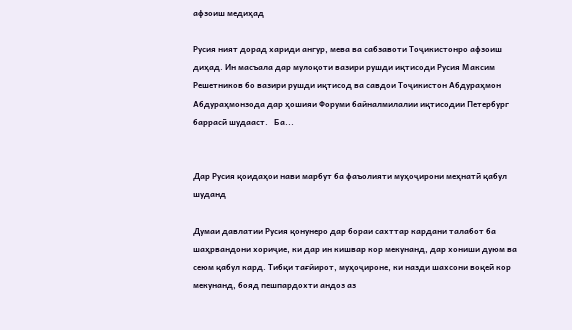афзоиш медиҳад

Русия ният дорад хариди ангур, мева ва сабзавоти Тоҷикистонро афзоиш диҳад. Ин масъала дар мулоқоти вазири рушди иқтисоди Русия Максим Решетников бо вазири рушди иқтисод ва савдои Тоҷикистон Абдураҳмон Абдураҳмонзода дар ҳошияи Форуми байналмилалии иқтисодии Петербург баррасӣ шудааст.   Ба...


Дар Русия қоидаҳои нави марбут ба фаъолияти муҳоҷирони меҳнатӣ қабул шуданд

Думаи давлатии Русия қонунеро дар бораи сахттар кардани талабот ба шаҳрвандони хориҷие, ки дар ин кишвар кор мекунанд, дар хониши дуюм ва сеюм қабул кард. Тибқи тағйирот, муҳоҷироне, ки назди шахсони воқеӣ кор мекунанд, бояд пешпардохти андоз аз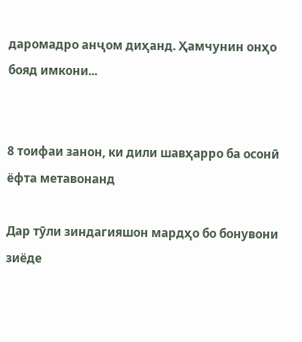даромадро анҷом диҳанд. Ҳамчунин онҳо бояд имкони...


8 тоифаи занон, ки дили шавҳарро ба осонӣ ёфта метавонанд

Дар тӯли зиндагияшон мардҳо бо бонувони зиёде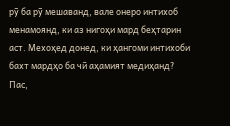рӯ ба рӯ мешаванд, вале онеро интихоб менамоянд, ки аз нигоҳи мард беҳтарин аст. Мехоҳед донед, ки ҳангоми интихоби бахт мардҳо ба чӣ аҳамият медиҳанд? Пас,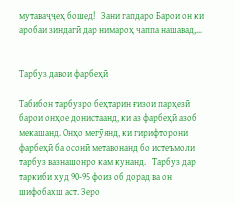мутаваҷҷеҳ бошед!   Зани гапдаро Барои он ки аробаи зиндагӣ дар нимароҳ чаппа нашавад,...


Тарбуз давои фарбеҳӣ

Табибон тарбузро беҳтарин ғизои парҳезӣ барои онҳое донистаанд, ки аз фарбеҳӣ азоб мекашанд. Онҳо мегӯянд, ки гирифторони фарбеҳӣ ба осонӣ метавонанд бо истеъмоли тарбуз вазнашонро кам кунанд.   Тарбуз дар таркиби худ 90-95 фоиз об дорад ва он шифобахш аст. Зеро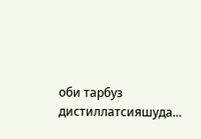оби тарбуз дистиллатсияшуда...